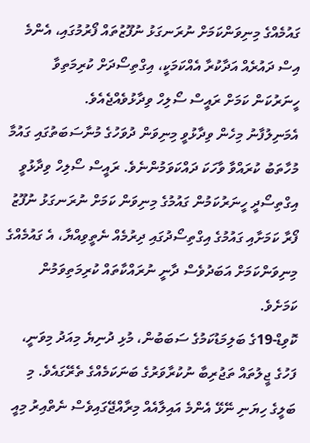ގައުމެއްގެ މިނިވަންކަމަށް ނުރަނގަޅު ނުފޫޒުތައް ފޯރުމުގައި، އެންމެ އިސް ދައުރެއް އަދާކުރާ އެއްކަމަކީ، އިގްތިސޯދަށް ކުރިމަތިވާ ހީނަރުކަން ކަމަށް ރައީސް ސޯލިހް ވިދާޅުވެއްޖެއެވެ.
އެމަނިލުފާނު މިހެން ވިދާޅުވީ މިނިވަން ދުވަހުގެ މުނާސަބަތުގައި ގައުމާ މުހާތަބު ކުރައްވާ ވާހަކަ ދައްކަވަމުންނެވެ. ރައީސް ސޯލިހް ވިދާޅުވީ އިގްތިސޯދީ ހީނަރުކަމުން ގައުމުގެ މިނިވަން ކަމަށް ނުރަނގަޅު ނުފޫޒު ފޯރާ ކަމަށާއި ގައުމުގެ އިގްތިސޯދުގައި ދިރުމެއް ނެތީވިއްޔާ، އެ ގައުމެއްގެ މިނިވަންކަމަށް އަބަދުވެސް ދާނީ ނުރައްކާތައް ކުރިމަތިވަމުން ކަމަށެވެ.
ކޮވިޑް-19ގެ ބަލިމަޑުކަމުގެ ސަބަބުން، މުޅި ދުނިޔެ މިއަދު މިވަނީ، ފަހުގެ ޖީލުތައް ތަޖުރިބާ ނުކުރާވަރުގެ ބަނަކަމެއްގެ ތެރޭގައެވެ. މި ބަލީގެ ހިޔަނި ނޭޅޭ އެންމެ އައިލާއެއް މިރާއްޖޭގައިވެސް ނެތްއިރު މިއީ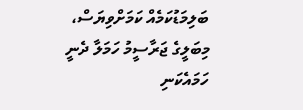ބަލިމަޑުކަމެއް ކަމަށްވިޔަސް، މިބަލީގެ ޖަރާސީމު ހަމަލާ ދެނީ ހަމައެކަނި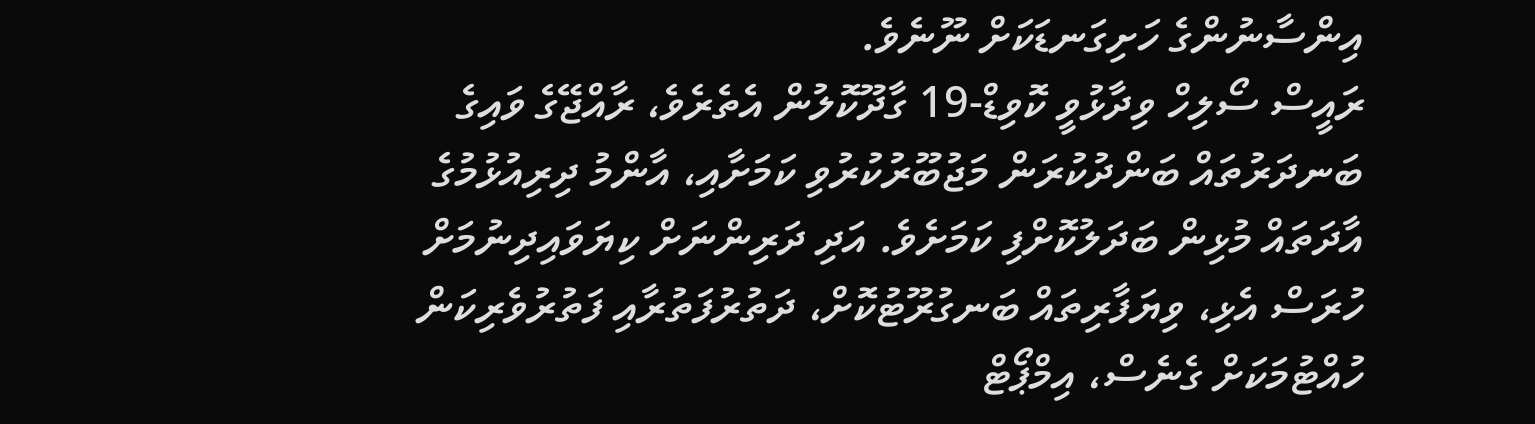އިންސާނުންގެ ހަށިގަނޑަކަށް ނޫނެވެ.
ރައީސް ސޯލިހް ވިދާޅުވީ ކޮވިޑް-19 ގާދޫކޮލުން އެތެރެވެ، ރާއްޖޭގެ ވައިގެ ބަނދަރުތައް ބަންދުކުރަން މަޖުބޫރުކުރުވި ކަމަށާއި، އާންމު ދިރިއުޅުމުގެ އާދަތައް މުޅިން ބަދަލުކޮށްފި ކަމަށެވެ. އަދި ދަރިންނަށް ކިޔަވައިދިނުމަށް ހުރަސް އެޅި، ވިޔަފާރިތައް ބަނގުރޫޓުކޮށް، ދަތުރުފަތުރާއި ފަތުރުވެރިކަން ހުއްޓުމަކަށް ގެނެސް، އިމްޕޯޓް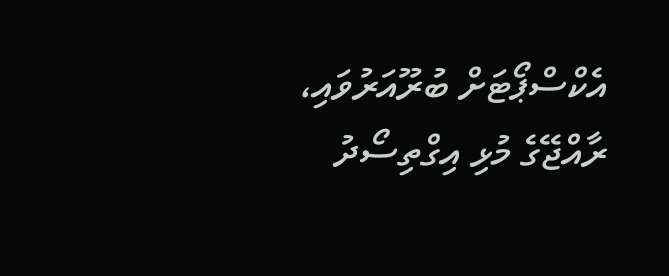އެކްސްޕޯޓަށް ބުރޫއަރުވައި، ރާއްޖޭގެ މުޅި އިގްތިސޯދު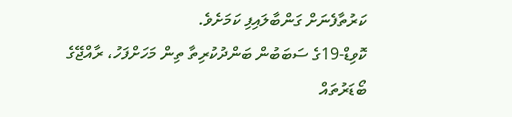ކަރުތާފެނަށް ގަންބާލައިފި ކަމަށެވެ.
ކޮވިޑް-19ގެ ސަބަބުން ބަންދުކުރިތާ ތިން މަހަށްފަހު، ރާއްޖޭގެ ބޯޑަރުތައް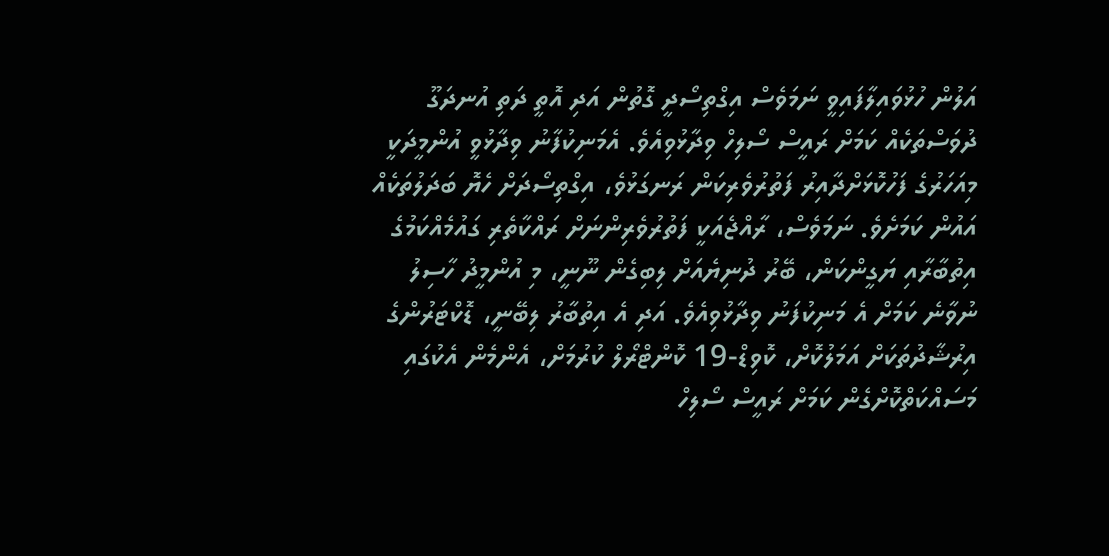އަލުން ހުޅުވައިލާފައިވީ ނަމަވެސް އިގްތިސޯދީ ގޮތުން އަދި އޮތީ ދަތި އުނދަގޫ ދުވަސްތަކެއް ކަމަށް ރައީސް ސޯލިހް ވިދާޅުވިއެވެ. އެމަނިކުފާނު ވިދާޅުވީ އުންމީދަކީ މިއަހަރުގެ ފަހުކޮޅަށްދާއިރު ފަތުރުވެރިކަން ރަނގަޅުވެ، އިގްތިސޯދަށް ހެޔޮ ބަދަލުތަކެއް އައުން ކަމަށެވެ. ނަމަވެސް، ރާއްޖެއަކީ ފަތުރުވެރިންނަށް ރައްކާތެރި ގައުމެއްކަމުގެ އިތުބާރާއި ޔަގީންކަން، ބޭރު ދުނިޔެއަށް ލިބިގެން ނޫނީ، މި އުންމީދު ހާސިލު ނުވާނެ ކަމަށް އެ މަނިކުފަނު ވިދާޅުވިއެވެ. އަދި އެ އިތުބާރު ލިބޭނީ، ޑޮކްޓަރުންގެ އިރުޝާދުތަކަށް އަމަލުކޮށް، ކޮވިޑް-19 ކޮންޓްރޯލް ކުރުމަށް، އެންމެން އެކުގައި މަސައްކަތްކޮށްގެން ކަމަށް ރައީސް ސޯލިހް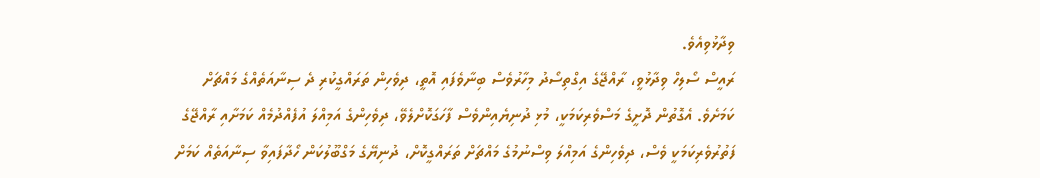ވިދާޅުވިއެވެ.
ރައީސް ސޯލިހް ވިދާޅުވީ، ރާއްޖޭގެ އިގްތިސޯދު މިހާރުވެސް ބިނާވެފައި އޮތީ، ދިވެހިން ތަރައްގީކުރި ދެ ސިނާއަތެއްގެ މައްޗަށް ކަމަށެވެ. އެގޮތުން ދޮށީގެ މަސްވެރިކަމަކީ، މުޅި ދުނިޔެއިންވެސް ފާހަގަކޮށްލެވޭ، ދިވެހިންގެ އަމިއްލަ އުފެއްދުމެއް ކަމަށާއި ރާއްޖޭގެ ފަތުރުވެރިކަމަކީ ވެސް، ދިވެހިންގެ އަމިއްލަ ވިސްނުމުގެ މައްޗަށް ތަރައްގީކޮށް، ދުނިޔޭގެ މަގްބޫލުކަން ހޯދާފައިވާ ސިނާއަތެއް ކަމަށް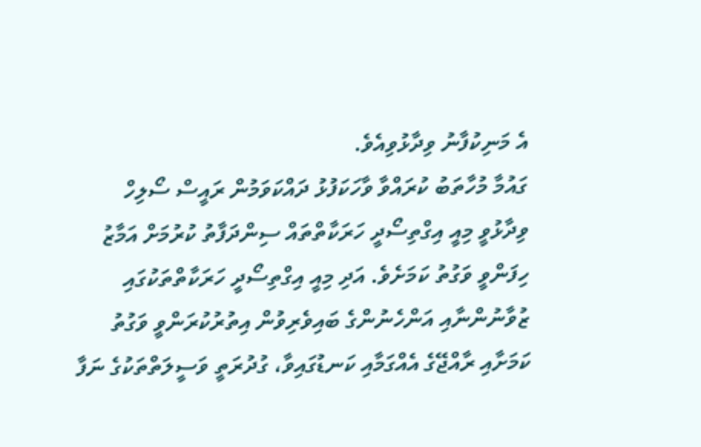އެ މަނިކުފާނު ވިދާޅުވިއެވެ.
ގައުމާ މުހާތަބު ކުރައްވާ ވާހަކަފުޅު ދައްކަވަމުން ރައީސް ސޯލިހް ވިދާޅުވީ މިއީ އިގްތިސޯދީ ހަރަކާތްތައް ސިންދަފާތު ކުރުމަށް އަމާޒު ހިފަންވީ ވަގުތު ކަމަށެވެ. އަދި މިއީ އިގްތިސޯދީ ހަރަކާތްތަކުގައި ޒުވާނުންނާއި އަންހެނުންގެ ބައިވެރިވުން އިތުރުކުރަންވީ ވަގުތު ކަމަށާއި ރާއްޖޭގެ އެއްގަމާއި ކަނޑުގައިވާ، ގުދުރަތީ ވަސީލަތްތަކުގެ ނަފާ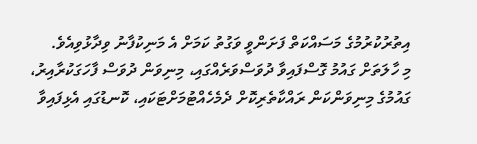އިތުރުކުރުމުގެ މަސައްކަތް ފަށަންވީ ވަގުތު ކަމަށް އެ މަނިކުފާނު ވިދާޅުވިއެވެ.
މި ހާލަތަށް ގައުމު ގޮސްފައިވާ ދުވަސްވަރެއްގައި، މިނިވަން ދުވަސް ފާހަގަކުރާއިރު، ގައުމުގެ މިނިވަންކަން ރައްކާތެރިކޮށް ދެމެހެއްޓުމަށްޓަކައި، ކޮނޑުގައި އެޅިފައިވާ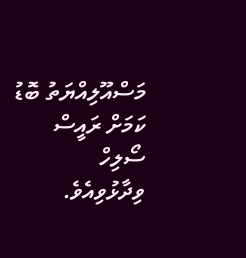މަސްއޫލިއްޔަތު ބޮޑު ކަމަށް ރައީސް ސޯލިހް ވިދާޅުވިއެވެ.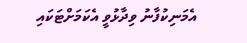އެމަނިކުފާނު ވިދާޅުވީ އެކަމަށްޓަކައި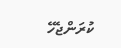ކުރަންޖެހޭ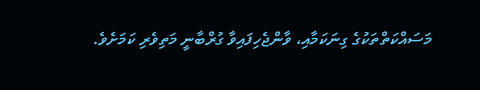މަސައްކަތްތަކުގެ ގިނަކަމާއި، ވާންޖެހިފައިވާ ގުރްބާނީ މަތިވެރި ކަމަށެވެ.